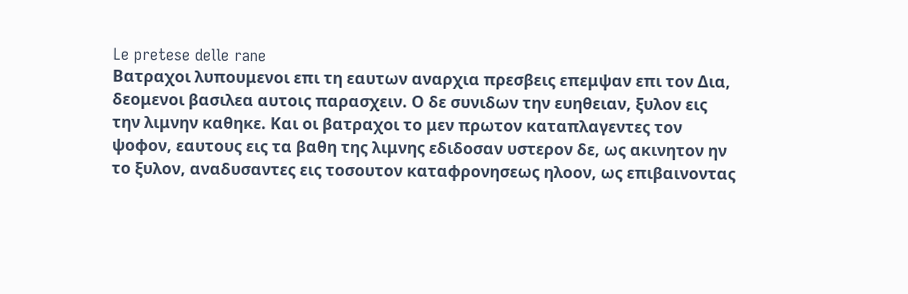Le pretese delle rane
Βατραχοι λυπουμενοι επι τη εαυτων αναρχια πρεσβεις επεμψαν επι τον Δια, δεομενοι βασιλεα αυτοις παρασχειν. Ο δε συνιδων την ευηθειαν, ξυλον εις την λιμνην καθηκε. Και οι βατραχοι το μεν πρωτον καταπλαγεντες τον ψοφον, εαυτους εις τα βαθη της λιμνης εδιδοσαν υστερον δε, ως ακινητον ην το ξυλον, αναδυσαντες εις τοσουτον καταφρονησεως ηλοον, ως επιβαινοντας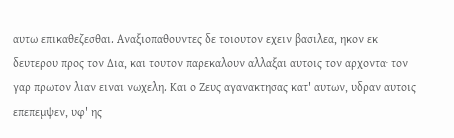αυτω επικαθεζεσθαι. Αναξιοπαθουντες δε τοιουτον εχειν βασιλεα, ηκον εκ δευτερου προς τον Δια, και τουτον παρεκαλουν αλλαξαι αυτοις τον αρχοντα· τον γαρ πρωτον λιαν ειναι νωχελη. Και ο Ζευς αγανακτησας κατ' αυτων, υδραν αυτοις επεπεμψεν, υφ' ης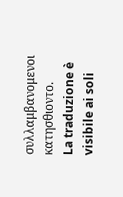συλλαμβανομενοι κατησθιοντο.
La traduzione è visibile ai soli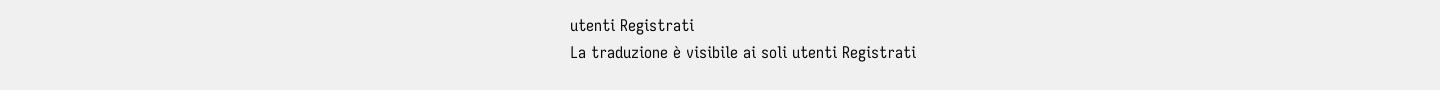utenti Registrati
La traduzione è visibile ai soli utenti Registrati